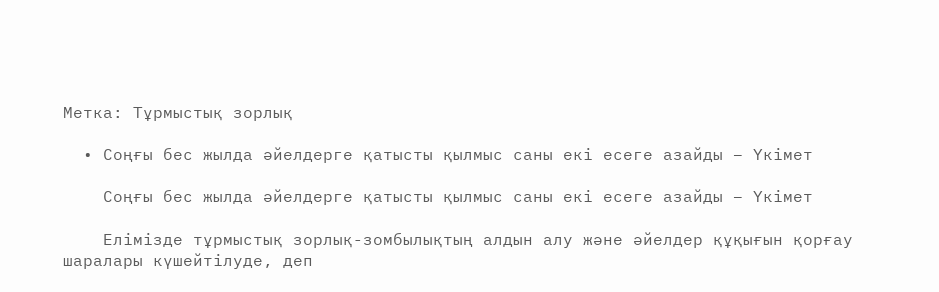Метка: Тұрмыстық зорлық

  • Соңғы бес жылда әйелдерге қатысты қылмыс саны екі есеге азайды – Үкімет

    Соңғы бес жылда әйелдерге қатысты қылмыс саны екі есеге азайды – Үкімет

    Елімізде тұрмыстық зорлық-зомбылықтың алдын алу және әйелдер құқығын қорғау шаралары күшейтілуде, деп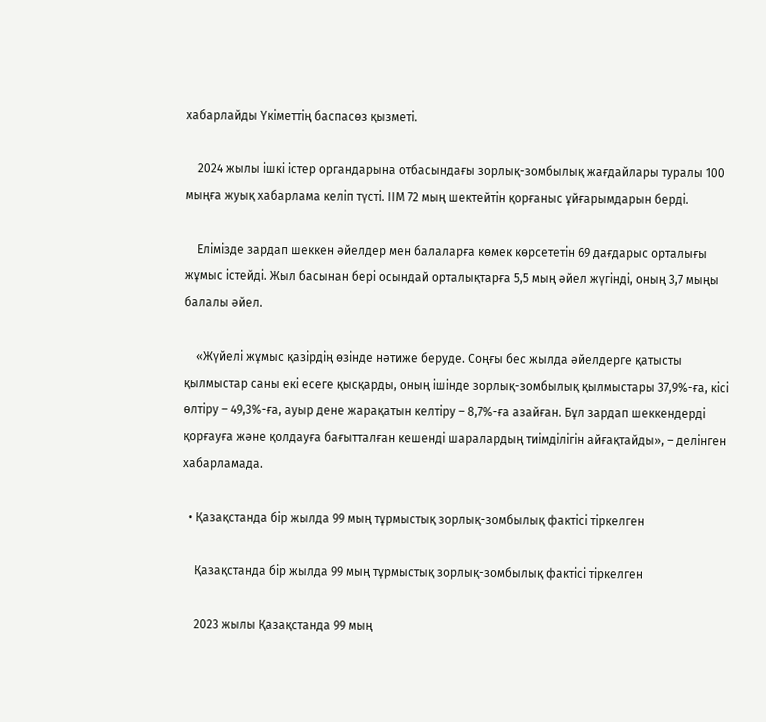хабарлайды Үкіметтің баспасөз қызметі.

    2024 жылы ішкі істер органдарына отбасындағы зорлық-зомбылық жағдайлары туралы 100 мыңға жуық хабарлама келіп түсті. ІІМ 72 мың шектейтін қорғаныс ұйғарымдарын берді.

    Елімізде зардап шеккен әйелдер мен балаларға көмек көрсететін 69 дағдарыс орталығы жұмыс істейді. Жыл басынан бері осындай орталықтарға 5,5 мың әйел жүгінді, оның 3,7 мыңы балалы әйел.

    «Жүйелі жұмыс қазірдің өзінде нәтиже беруде. Соңғы бес жылда әйелдерге қатысты қылмыстар саны екі есеге қысқарды, оның ішінде зорлық-зомбылық қылмыстары 37,9%-ға, кісі өлтіру – 49,3%-ға, ауыр дене жарақатын келтіру – 8,7%-ға азайған. Бұл зардап шеккендерді қорғауға және қолдауға бағытталған кешенді шаралардың тиімділігін айғақтайды», – делінген хабарламада.

  • Қазақстанда бір жылда 99 мың тұрмыстық зорлық-зомбылық фактісі тіркелген

    Қазақстанда бір жылда 99 мың тұрмыстық зорлық-зомбылық фактісі тіркелген

    2023 жылы Қазақстанда 99 мың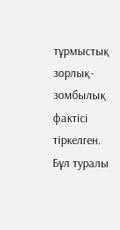тұрмыстық зорлық-зомбылық фактісі тіркелген. Бұл туралы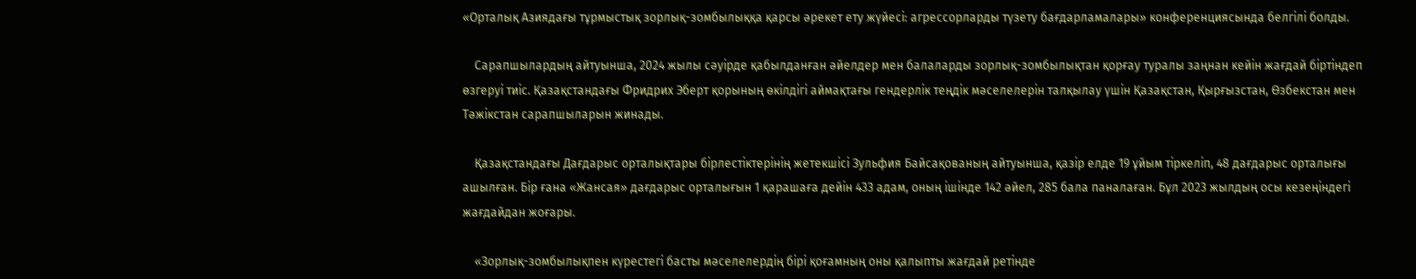«Орталық Азиядағы тұрмыстық зорлық-зомбылыққа қарсы әрекет ету жүйесі: агрессорларды түзету бағдарламалары» конференциясында белгілі болды.

    Сарапшылардың айтуынша, 2024 жылы сәуірде қабылданған әйелдер мен балаларды зорлық-зомбылықтан қорғау туралы заңнан кейін жағдай біртіндеп өзгеруі тиіс. Қазақстандағы Фридрих Эберт қорының өкілдігі аймақтағы гендерлік теңдік мәселелерін талқылау үшін Қазақстан, Қырғызстан, Өзбекстан мен Тәжікстан сарапшыларын жинады.

    Қазақстандағы Дағдарыс орталықтары бірлестіктерінің жетекшісі Зульфия Байсақованың айтуынша, қазір елде 19 ұйым тіркеліп, 48 дағдарыс орталығы ашылған. Бір ғана «Жансая» дағдарыс орталығын 1 қарашаға дейін 433 адам, оның ішінде 142 әйел, 285 бала паналаған. Бұл 2023 жылдың осы кезеңіндегі жағдайдан жоғары.

    «Зорлық-зомбылықпен күрестегі басты мәселелердің бірі қоғамның оны қалыпты жағдай ретінде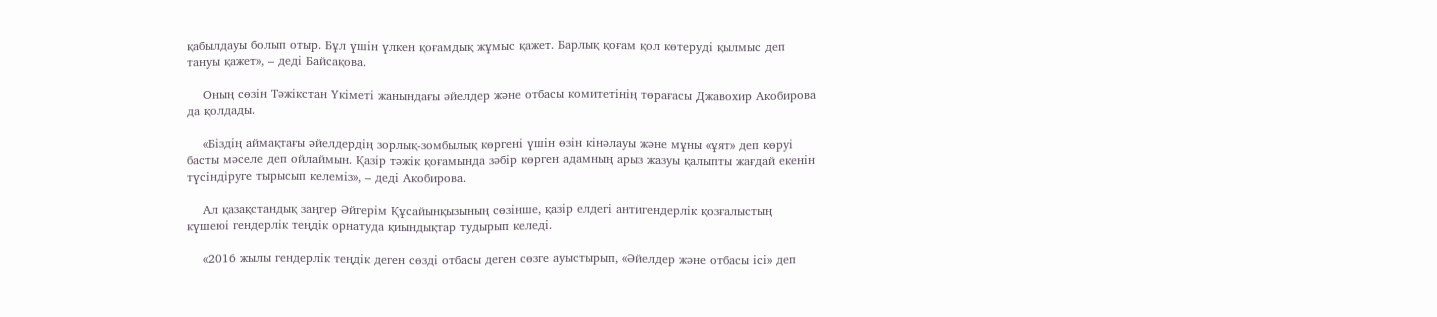қабылдауы болып отыр. Бұл үшін үлкен қоғамдық жұмыс қажет. Барлық қоғам қол көтеруді қылмыс деп тануы қажет», – деді Байсақова.

    Оның сөзін Тәжікстан Үкіметі жанындағы әйелдер және отбасы комитетінің төрағасы Джавохир Акобирова да қолдады.

    «Біздің аймақтағы әйелдердің зорлық-зомбылық көргені үшін өзін кінәлауы және мұны «ұят» деп көруі басты мәселе деп ойлаймын. Қазір тәжік қоғамында зәбір көрген адамның арыз жазуы қалыпты жағдай екенін түсіндіруге тырысып келеміз», – деді Акобирова.

    Ал қазақстандық заңгер Әйгерім Құсайынқызының сөзінше, қазір елдегі антигендерлік қозғалыстың күшеюі гендерлік теңдік орнатуда қиындықтар тудырып келеді.

    «2016 жылы гендерлік теңдік деген сөзді отбасы деген сөзге ауыстырып, «Әйелдер және отбасы ісі» деп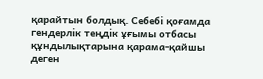қарайтын болдық. Себебі қоғамда гендерлік теңдік ұғымы отбасы құндылықтарына қарама-қайшы деген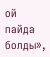ой пайда болды»,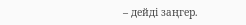– дейді заңгер.